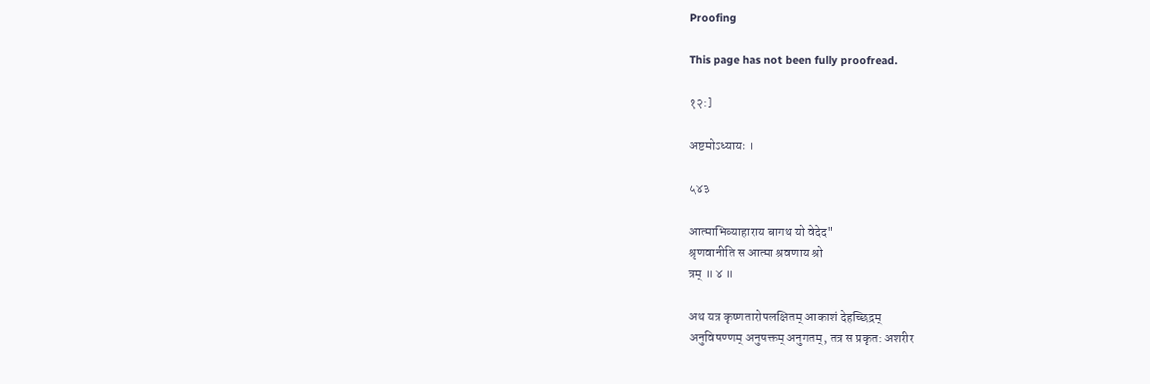Proofing

This page has not been fully proofread.

१२:]

अष्टमोऽध्यायः ।

५४३

आत्माभिव्याहाराय बागथ यो वेदेद"
श्रृणवानीति स आत्मा श्रवणाय श्रो
त्रम् ॥ ४ ॥

अथ यत्र कृष्णतारोपलक्षितम् आकाशं देहच्छिद्रम्
अनुविषण्णम् अनुषक्तम् अनुगतम्, तत्र स प्रकृत: अशरीर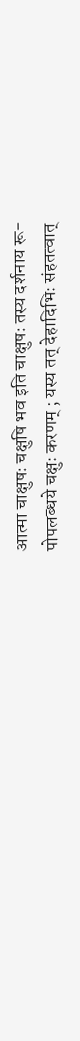आत्मा चाक्षुषः चक्षुषि भव इति चाक्षुषः तस्य दर्शनाय रू-
पोपलब्धये चक्षुः करणम् ; यस्य तत् देहादिभिः संहतत्वात्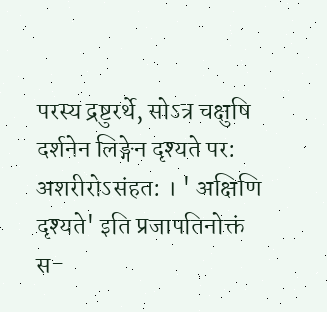परस्य द्रष्टुरर्थे, सोऽत्र चक्षुषि दर्शनेन लिङ्गेन दृश्यते पर:
अशरीरोऽसंहत: । ' अक्षिणि दृश्यते' इति प्रजापतिनोक्तं स-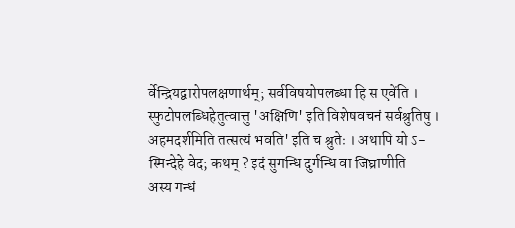र्वेन्द्रियद्वारोपलक्षणार्थम्; सर्वविषयोपलब्धा हि स एवेंति ।
स्फुटोपलब्धिहेतुत्वात्तु 'अक्षिणि' इति विशेषवचनं सर्वश्रुतिषु ।
अहमदर्शमिति तत्सत्यं भवति' इति च श्रुतेः । अथापि यो ऽ-
स्मिन्देहे वेद; कथम् ? इदं सुगन्धि दुर्गन्धि वा जिघ्राणीति
अस्य गन्धं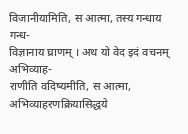विजानीयामिति, स आत्मा, तस्य गन्धाय गन्ध-
विज्ञानाय घ्राणम् । अथ यो वेद इदं वचनम् अभिव्याह-
राणीति वदिष्यमीति, स आत्मा, अभिव्याहरणक्रियासिद्धये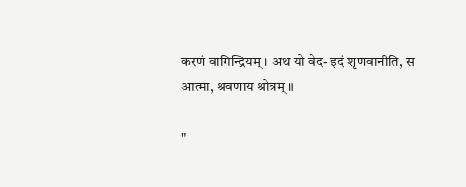करणं वागिन्द्रियम् । अथ यो वेद- इदं शृणवानीति, स
आत्मा, श्रवणाय श्रोत्रम् ॥

"